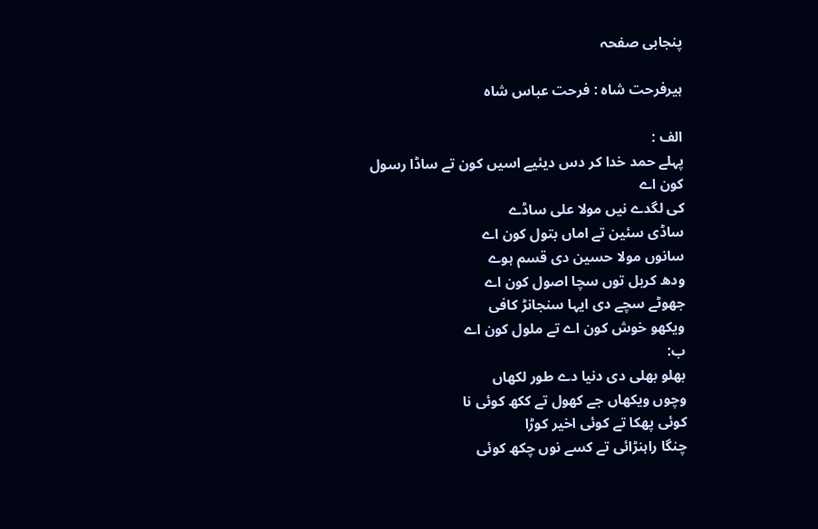پنجابی صفحہ

ہیرفرحت شاہ : فرحت عباس شاہ

الف :
پہلے حمد خدا کر دس دیئیے اسیں کون تے ساڈا رسول کون اے
کی لگدے نیں مولا علی ساڈے
ساڈی سئین تے اماں بتول کون اے
سانوں مولا حسین دی قسم ہوے
ودھ کربل توں سچا اصول کون اے
جھوٹے سچے دی ایہا سنجانڑ کافی
ویکھو خوش کون اے تے ملول کون اے
ب:
بھلو بھلی دی دنیا دے طور لکھاں
وچوں ویکھاں جے کھول تے ککھ کوئی نا
کوئی پھکا تے کوئی اخیر کوڑا
چنگا راہنڑائی تے کسے نوں چکھ کوئی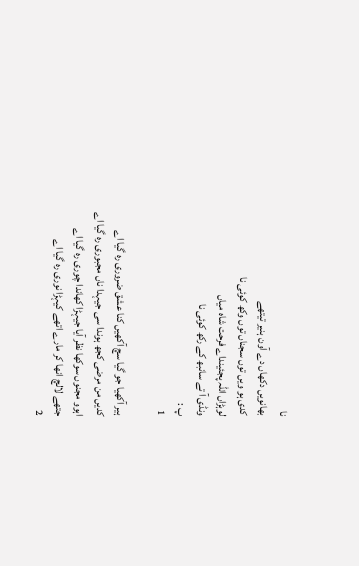نا
بھانویں دکھاں دے آون ہنیر تیتھے
کدی ہو ویں توں سجناں توں وکھ کوئی نا
لوہڑاں اللہ پجئینداے فرحت شاہ میاں
ونڈی آ تے سانبھ کے رکھ کوئی نا
پ :
1

ہیر آکھیا جو گیا سچ آکھیں کنا عشق ضروری رہ گیا اے
کدیں من مرضی کجھ ہوندا سی جیہدا ناں مجبوری رہ گیا اے
اہوو مجنوں سوکھا نظر آیا جیہڑا کھاندا چوری رہ گیا اے
جتھے لالچ انھا کر مارے اتھے کیہڑا نوری رہ گیا اے
2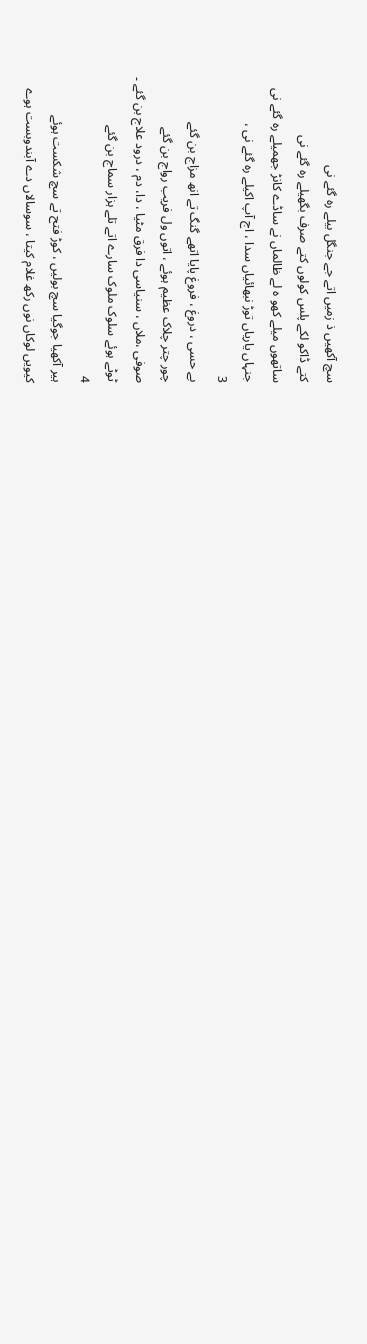سچ آکھیں ذ زمیں اتے جے جنگل بیلے رہ گئے نی
کتے ڈاکو لکے پلس کولوں کتے صرف بگھیلے رہ گئے نی
ساتھوں میلے کھو ہ لے ظالماں نے ساڈے کانڑ جھمیلے رہ گئے نی
جنہاں یاریاں توڑ نبھائیاں سدا ، اج آپ اکیلے رہ گئے نی ،
3
بے حسی ، دروغ ، فروغ پایا اتھے گنگ تے انھ مزاج بن گئے
چور چتر چلاک عظیم ہوئے ، اتوں ول فریب رواج بن گئے
صوفی ،ملاں ، سنیاسی دا فرق مٹیا ، دا، دم ، درود علاج بن گئے ۔
ٹوٹے ہوئے سلوک ملوک سارے اتے تلے ہزار سماج بن گئے
4
ہیر آکھیا جوگیا سچ بولیں ، کوڑ فتح تے سچ شکست ہوئے
کیویں لوکاں نوں رکھ غلام کیتا ، سوسالاں دے آبندوبست ہوے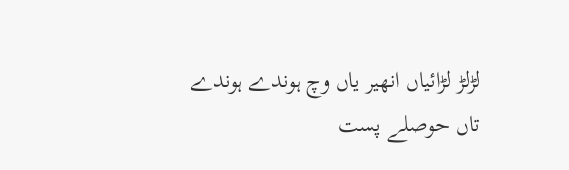لڑلڑ لڑائیاں انھیر یاں وچ ہوندے ہوندے تاں حوصلے پست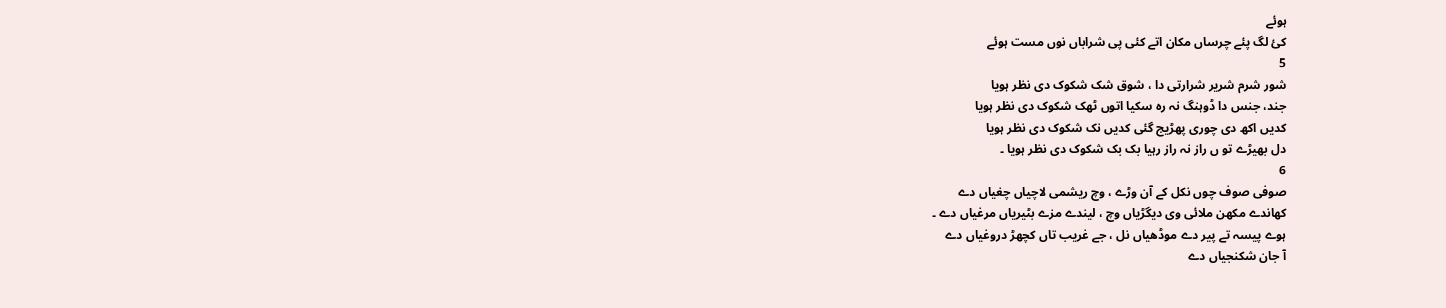ہوئے
کئ لگ پئے چرساں مکان اتے کئی پی شراباں نوں مست ہوئے
5
شور شرم شریر شرارتی دا ، شوق شک شکوک دی نظر ہویا
جند، جنس دا ڈوہنگ نہ رہ سکیا اتوں ٹھک شکوک دی نظر ہویا
کدیں اکھ دی چوری پھڑیج گئی کدیں نک شکوک دی نظر ہویا
دل بھیڑے تو ں راز نہ راز رہیا بک بک شکوک دی نظر ہویا ۔
6
صوفی صوف چوں نکل کے آن وڑے ، وچ ریشمی لاچیاں چغیاں دے
کھاندے مکھن ملائی وی دیگڑیاں وچ ، لیندے مزے بٹیریاں مرغیاں دے ۔
ہوے پیسہ تے پیر دے موڈھیاں نل ، جے غریب تاں کچھڑ دروغیاں دے
آ جان شکنجیاں دے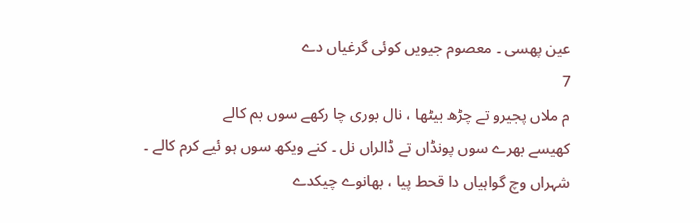عین پھسی ۔ معصوم جیویں کوئی گرغیاں دے
7
م ملاں پجیرو تے چڑھ بیٹھا ، نال بوری چا رکھے سوں بم کالے
کھیسے بھرے سوں پونڈاں تے ڈالراں نل ۔ کنے ویکھ سوں ہو ئیے کرم کالے ۔
شہراں وچ گواہیاں دا قحط پیا ، بھانوے چیکدے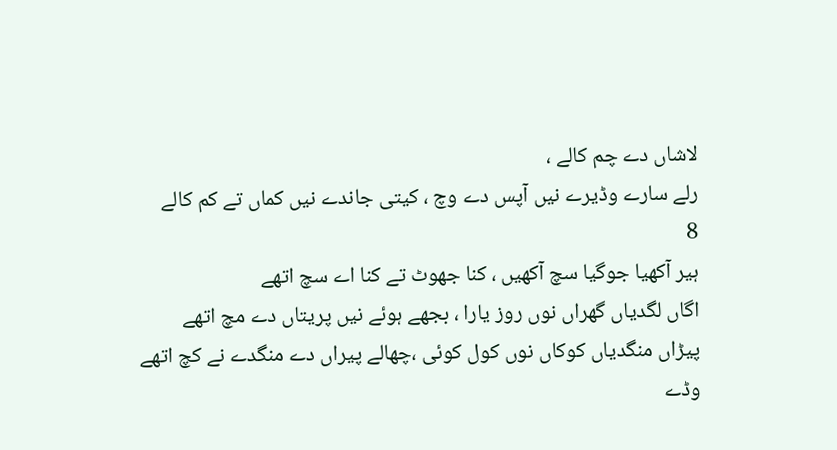لاشاں دے چم کالے ،
رلے سارے وڈیرے نیں آپس دے وچ ، کیتی جاندے نیں کماں تے کم کالے
8
ہیر آکھیا جوگیا سچ آکھیں ، کنا جھوٹ تے کنا اے سچ اتھے
اگاں لگدیاں گھراں نوں روز یارا ، بجھے ہوئے نیں پریتاں دے مچ اتھے
پیڑاں منگدیاں کوکاں نوں کول کوئی ،چھالے پیراں دے منگدے نے کچ اتھے
وڈے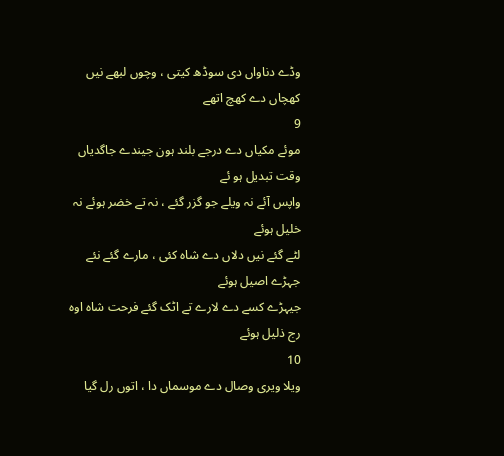وڈے دناواں دی سوڈھ کیتی ، وچوں لبھے نیں کھچاں دے کھچ اتھے
9
موئے مکیاں دے درجے بلند ہون جیندے جاگدیاں وقت تبدیل ہو ئے
واپس آئے نہ ویلے جو گزر گئے ، نہ تے خضر ہوئے نہ خلیل ہوئے
لٹے گئے نیں دلاں دے شاہ کئی ، مارے گئے نئے جہڑے اصیل ہوئے
جیہڑے کسے دے لارے تے اٹک گئے فرحت شاہ اوہ رج ذلیل ہوئے
10
ویلا ویری وصال دے موسماں دا ، اتوں رل گیا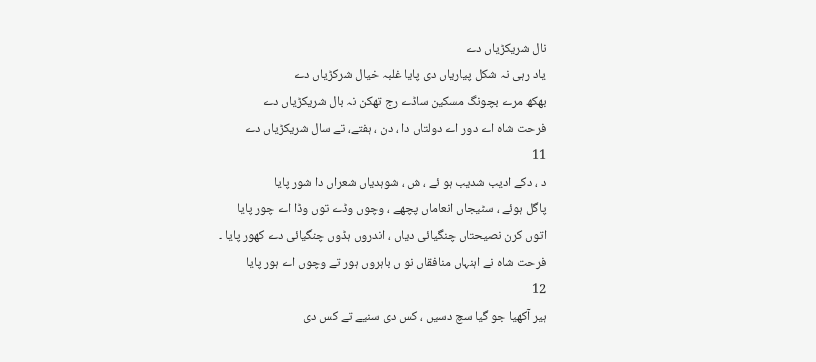نال شریکڑیاں دے
یاد رہی نہ شکل پیاریاں دی پایا غلبہ خیال شرکڑیاں دے
بھکھ مرے بچونگ مسکین ساڈے رج تھکن نہ بال شریکڑیاں دے
فرحت شاہ اے دور اے دولتاں دا ، دن ، ہفتے، تے سال شریکڑیاں دے
11
د ، دکے ادیب شدیب ہو ئے ، ش ، شوہدیاں شعراں دا شور پایا
پاگل ہوئے ، سٹیجاں انعاماں پچھے ، وچوں وڈے توں وڈا اے چور پایا
اتوں کرن نصیحتاں چنگیائی دیاں ، اندروں ہڈوں چنگیائی دے کھور پایا ۔
فرحت شاہ نے اہنہاں منافقاں نو ں باہروں ہور تے وچوں اے ہور پایا
12
ہیر آکھیا جو گیا سچ دسیں ، کس دی سنیے تے کس دی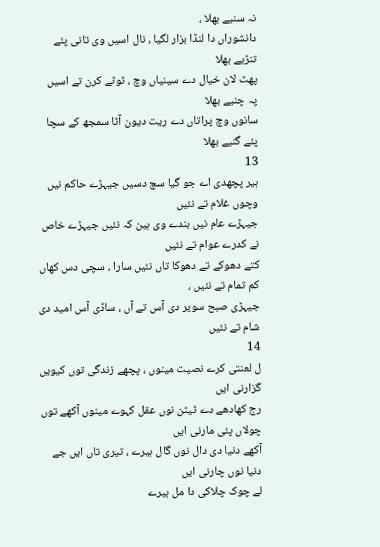نہ سنیے بھلا ،
دانشوراں دا لنڈا بزار لگیا ، نال اسیں وی تانی پئے تنڑیے بھلا
پھٹ لان خیال دے سینیاں وچ ، ٹوٹے کرن تے اسیں پہ چنیے بھلا
سانوں وچ پراتاں دے ریت دیون آٹا سمجھ کے سچا پئے گنیے بھلا
13
ہیر پچھدی اے جو گیا سچ دسیں جیہڑے حاکم نیں وچوں غلام تے نئیں
جیہڑے عام نیں بندے وی ہین کہ نئیں جیہڑے خاص نے کدرے عوام تے نئیں
کتے دھوکے تے دھوکا تاں نئیں سارا ، سچی دس کھاں کم تمام تے نئیں ،
جیہڑی صبح سویر دی آس تے آں ، ساڈی آس امید دی شام تے نئیں
14
ل لعنتی کرے نصیت مینوں ، پچھے زندگی توں کیویں گزارنی ایں
رج کھادھے دے ٹیٹن نوں عقل کہوے مینوں آکھے توں چولاں پئی مارنی ایں
آکھے دنیا دی دال نوں گال ہیرے ، تیری تاں ایں جے دنیا نوں چارنی ایں
لے چوک چلاکی دا مل ہیرے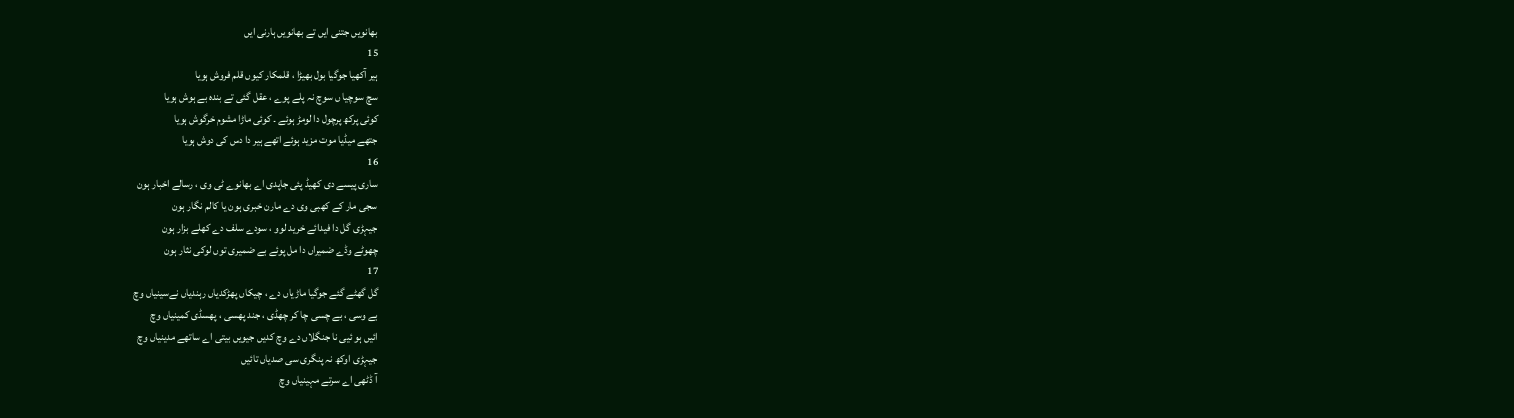بھانویں جتنی ایں تے بھانویں ہارنی ایں
15
ہیر آکھیا جوگیا بول بھیڑا ، قلمکار کیوں قلم فروش ہویا
سچ سوچیا ں سوچ نہ پلے پوے ، عقل گئی تے بندہ بے ہوش ہویا
کوئی پرکھ پرچول دا لومڑ ہوئے ۔ کوئی ماڑا مشوم خرگوش ہویا
جتھے میڈیا موت مزید ہوئے اتھے ہیر دا دس کی دوش ہویا
16
ساری پیسے دی کھیڈ پئی جاپدی اے بھانوے ٹی وی ، رسالے اخبار ہون
سجی مار کے کھبی وی دے مارن خبری ہون یا کالم نگار ہون
جیہڑی گل دا فیدائے خرید لوو ، سودے سلف دے کھلے بزار ہون
چھوٹے وڈے ضمیراں دا مل پوئے بے ضمیری توں لوکی نثار ہون
17
گل گھٹے گئے جوگیا ماڑیاں دے ، چیکاں پھڑکدیاں رہندیاں نےسینیاں وچ
بے وسی ، بے چسی چا کر چھڈی ، جند پھسی ، پھسڈی کمینیاں وچ
ائیں ہو ئیی نا جنگلاں دے وچ کدیں جیویں بیتی اے ساتھے مدینیاں وچ
جیہڑی اوکھ نہ پنگری سی صدیاں تائیں
آ ڈٹھی اے سرتے مہینیاں وچ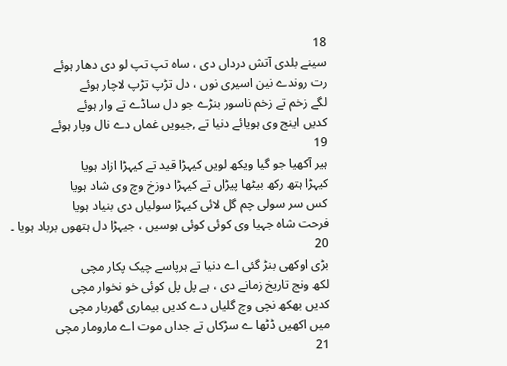18
سینے بلدی آتش درداں دی ، ساہ تپ تپ لو دی دھار ہوئے
رت روندے نین اسیری نوں ، دل تڑپ تڑپ لاچار ہوئے
لگے زخم تے زخم ناسور بنڑے جو دل ساڈے تے وار ہوئے
کدیں اینج وی ہویائے دنیا تے ,جیویں غماں دے نال وپار ہوئے
19
ہیر آکھیا جو گیا ویکھ لویں کیہڑا قید تے کیہڑا ازاد ہویا
کیہڑا ہتھ رکھ بیٹھا پیڑاں تے کیہڑا دوزخ وچ وی شاد ہویا
کس سر سولی چم گل لائی کیہڑا سولیاں دی بنیاد ہویا
فرحت شاہ جہیا وی کوئی کوئی ہوسیں ، جیہڑا دل ہتھوں برباد ہویا ۔
20
بڑی اوکھی بنڑ گئی اے دنیا تے ہرپاسے چیک پکار مچی
لکھ ونج تاریخ زمانے دی ، ہے پل پل کوئی خو نخوار مچی
کدیں بھکھ نچی وچ گلیاں دے کدیں بیماری گھربار مچی
میں اکھیں ڈٹھا ے سڑکاں تے جداں موت اے مارومار مچی
21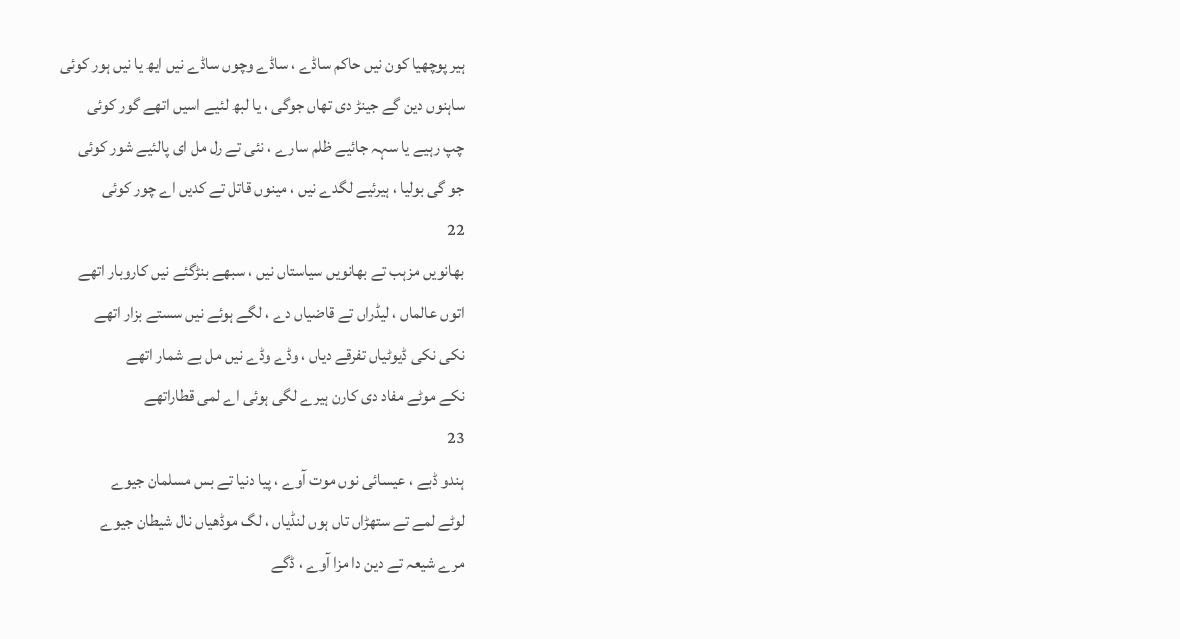ہیر پوچھیا کون نیں حاکم ساڈے ، ساڈے وچوں ساڈے نیں ایھ یا نیں ہور کوئی
ساہنوں دین گے جینڑ دی تھاں جوگی ، یا لبھ لئیے اسیں اتھے گور کوئی
چپ رہیے یا سہہ جائیے ظلم سارے ، نئی تے رل مل ای پالئیے شور کوئی
جو گی بولیا ، ہیرئیے لگدے نیں ، مینوں قاتل تے کدیں اے چور کوئی
22
بھانویں مزہب تے بھانویں سیاستاں نیں ، سبھے بنڑگئے نیں کاروبار اتھے
اتوں عالماں ، لیڈراں تے قاضیاں دے ، لگے ہوئے نیں سستے بزار اتھے
نکی نکی ڈیوٹیاں تفرقے دیاں ، وڈے وڈے نیں مل بے شمار اتھے
نکے موٹے مفاد دی کارن ہیرے لگی ہوئی اے لمی قطاراتھے
23
ہندو ڈبے ، عیسائی نوں موت آوے ، پیا دنیا تے بس مسلمان جیوے
لوٹے لمے تے ستھڑاں تاں ہوں لنڈیاں ، لگ موڈھیاں نال شیطان جیوے
مرے شیعہ تے دین دا مزا آوے ، ڈگے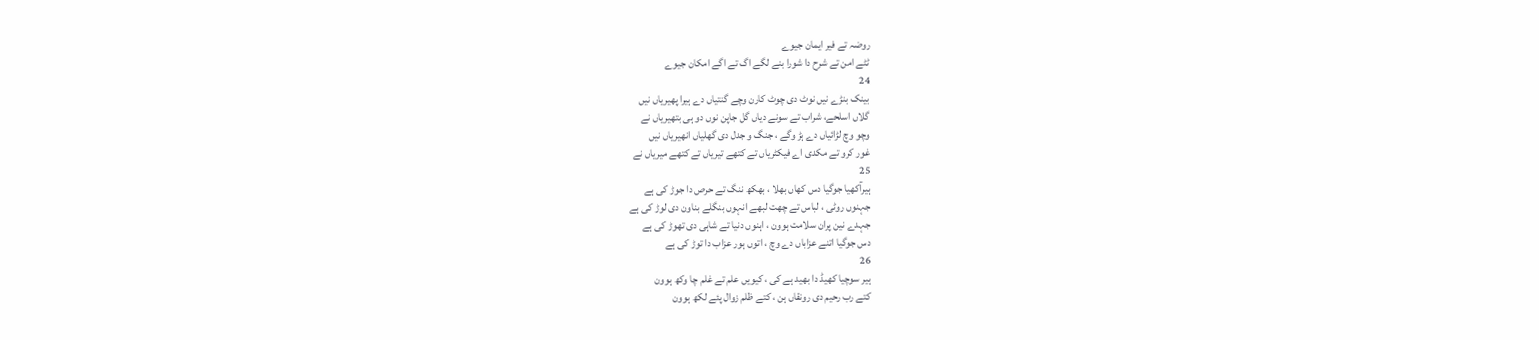روضہ تے فیر ایمان جیوے
ٹٹے امن تے شرح دا شورا بنے لگے اگ تے اگے امکان جیوے
24
بینک بنڑے نیں نوٹ دی چوٹ کارن وچے گنتیاں دے ہیرا پھیریاں نیں
گلاں اسلحے، شراب تے سونے دیاں گل جاپن نوں دو ہی بتھیریاں نے
وچو وچ لڑائیاں دے ہڑ وگے ، جنگ و جدل دی گھلیاں انھیریاں نیں
غور کرو تے مکدی اے فیکٹریاں تے کتھے تیریاں تے کتھے میریاں نے
25
ہیرآکھیا جوگیا دس کھاں بھلا ، بھکھ ننگ تے حرص دا جوڑ کی ہے
جہنوں روٹی ، لباس تے چھت لبھے انہوں بنگلے بناون دی لوڑ کی ہے
جہدے نین پران سلامت ہوون ، اہنوں دنیا تے شاہی دی تھوڑ کی ہے
دس جوگیا اتنے عزاباں دے وچ ، اتوں ہور عزاب دا توڑ کی ہے
26
ہیر سوچیا کھیڈ دا بھید ہے کی ، کیویں علم تے غلم چا وکھ ہوون
کتے رب رحیم دی رونقاں ہن ، کتے ظلم زوال پئے لکھ ہوون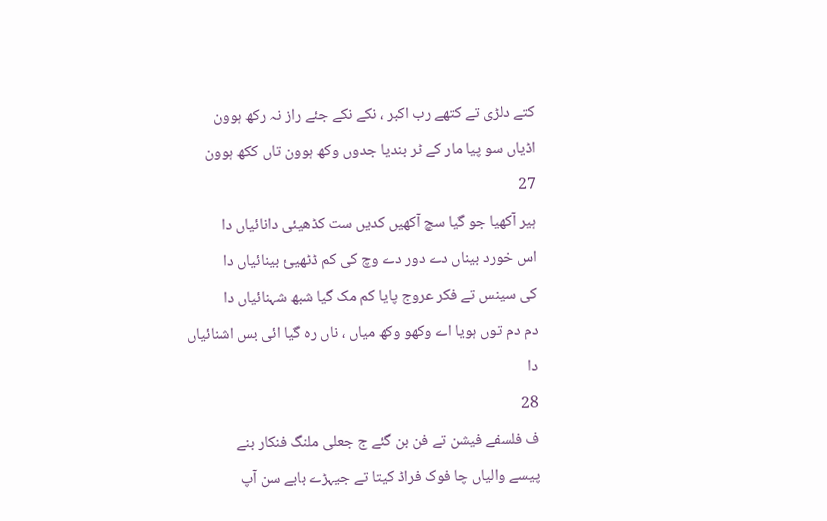کتے دلڑی تے کتھے رب اکبر ، نکے نکے جئے راز نہ رکھ ہوون
اڈیاں سو پیا مار کے ٹر بندیا جدوں وکھ ہوون تاں ککھ ہوون
27
ہیر آکھیا جو گیا سچ آکھیں کدیں ست کڈھیئی دانائیاں دا
اس خورد بیناں دے دور دے وچ کی کم ڈٹھیئ بینائیاں دا
کی سینس تے فکر عروج پایا کم مک گیا شبھ شہنائیاں دا
دم دم توں ہویا اے وکھو وکھ میاں ، ناں رہ گیا ائی بس اشنائیاں دا
28
ف فلسفے فیشن تے فن بن گئے ج جعلی ملنگ فنکار بنے
پیسے والیاں چا فوک فراڈ کیتا تے جیہڑے بابے سن آپ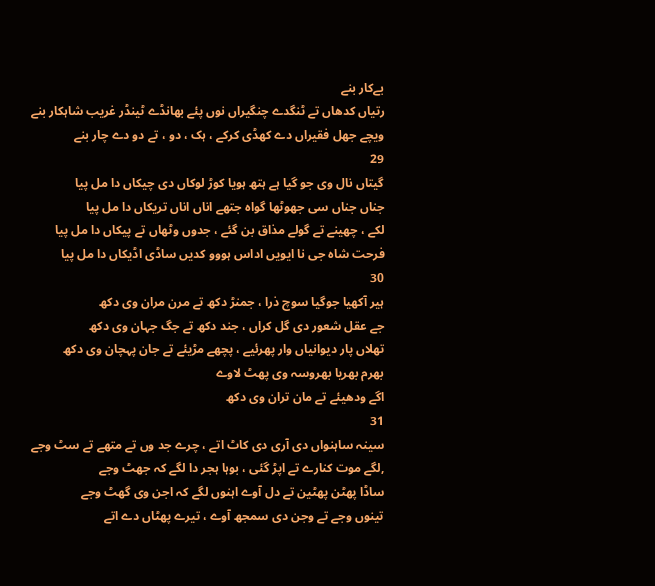بےکار بنے
رتیاں کدھاں تے ٹنگدے چنگیراں نوں پئے بھانڈے ٹینڈر غریب شاہکار بنے
ویچے جھل فقیراں دے کھڈی کرکے ، ہک ، دو ، تے دو دے چار بنے
29
گیتاں نال وی جو گیا ہے ہتھ ہویا کوڑ لوکاں دی چیکاں دا مل پیا
جناں جناں سی جھوٹھا گواہ جتھے اناں اناں تریکاں دا مل پیا
لکے ، چھینے تے گولے مذاق بن گئے ، جدوں وٹھاں تے پیکاں دا مل پیا
فرحت شاہ جی نا ایویں اداس ہووو کدیں ساڈی اڈیکاں دا مل پیا
30
ہیر آکھیا جوگیا سوچ ذرا ، جمنڑ دکھ تے مرن مران وی دکھ
جے عقل شعور دی گل کراں ، جند دکھ تے جگ جہان وی دکھ
تھلاں پار دیوانیاں وار پھرئیے ، پچھے مڑیئے تے جان پہچان وی دکھ
بھرم بھریا بھروسہ وی پھٹ لاوے
اگے ودھیئے تے مان تران وی دکھ
31
سینہ ساہنواں دی آری دی کاٹ اتے ، چرے جد وں تے متھے تے سٹ وجے
,لگے موت کنارے تے اپڑ گئی ، بوہا ہجر دا لگے کہ جھٹ وجے
ساڈا پھٹن پھٹین تے دل آوے اہنوں لگے کہ اجن وی گھٹ وجے
تینوں وجے تے وجن دی سمجھ آوے ، تیرے پھٹاں دے اتے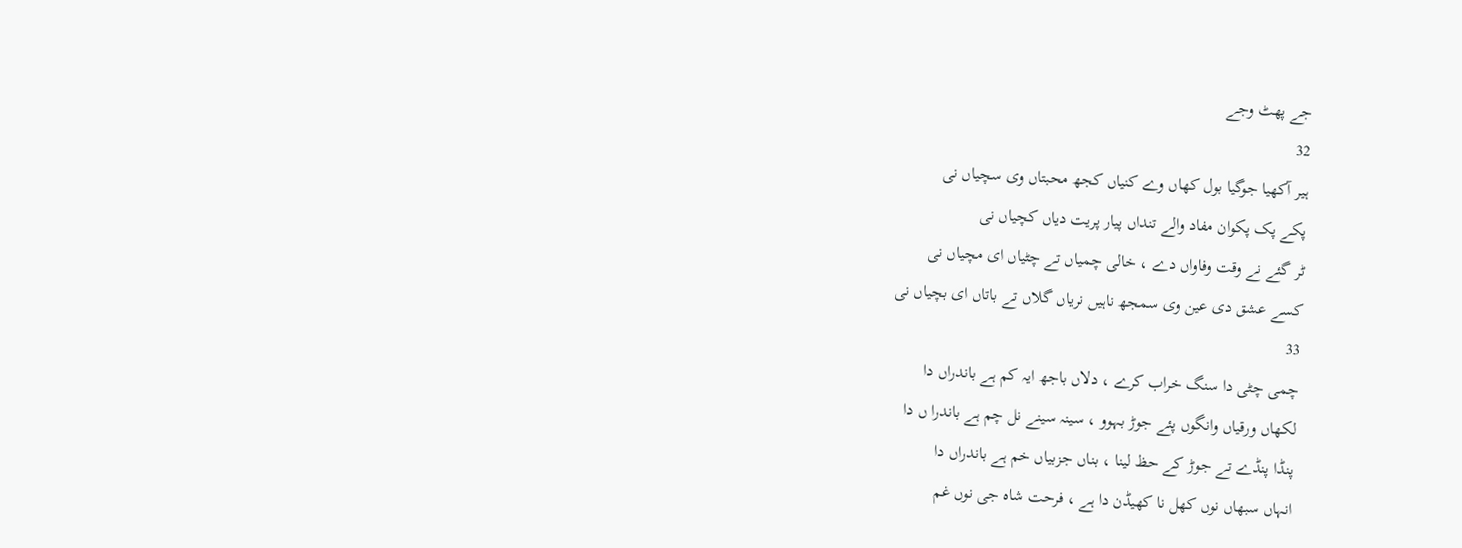جے پھٹ وجے
32
ہیر آکھیا جوگیا بول کھاں وے کنیاں کجھ محبتاں وی سچیاں نی
پکے پک پکوان مفاد والے تنداں پیار پریت دیاں کچیاں نی
ٹر گئے نے وقت وفاواں دے ، خالی چمیاں تے چٹیاں ای مچیاں نی
کسے عشق دی عین وی سمجھ ناہیں نریاں گلاں تے باتاں ای بچیاں نی
33
چمی چٹی دا سنگ خراب کرے ، دلاں باجھ ایہ کم ہے باندراں دا
لکھاں ورقیاں وانگوں پئے جوڑ بہوو ، سینہ سینے نل چم ہے باندرا ں دا
پنڈا پنڈے تے جوڑ کے حظ لینا ، بناں جزبیاں خم ہے باندراں دا
انہاں سبھاں نوں کھل نا کھیڈن دا ہے ، فرحت شاہ جی نوں غم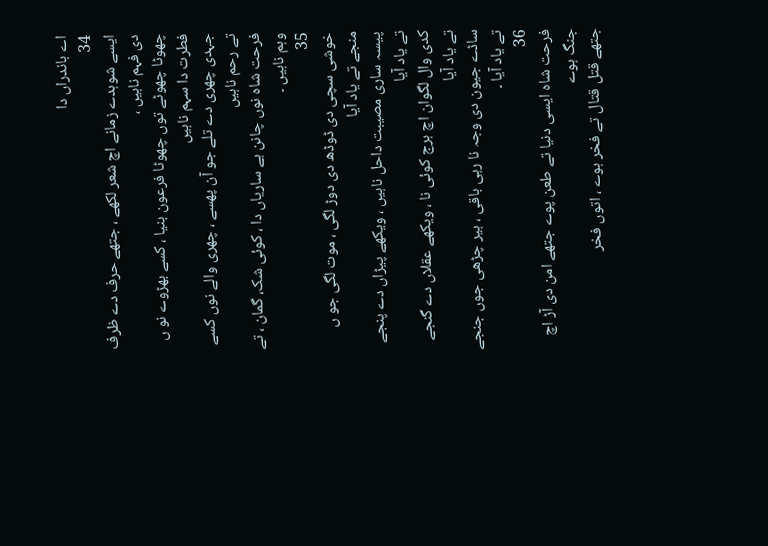اے باندراں دا
34
ایسے شوہدے زمانے اچ شعر لکھے ، جتھے حرف دے ظرف دی فہم ناہیں ،
چھوٹا چھوٹے توں چھوٹا فرعون بنیا ، کسے بھڑوے نو ں فطرت دا سہم ناہیں
جہدی چھری دے تلے جو آن پھسے ، چھری والے نوں کسے تے رحم ناہیں
فرحت شاہ نوں چانن ہے ساریاں دا ، کوئی شک، گمان ، تے وہم ناہیں ۔
35
خوشی سچی دی ڈوڈھ دی دوڑ لگی ، موت لگی جو ں منجے تے یاد آیا
پیسہ ساری مصیبت داحل ناہیں ، ویکھے پیڑاں دے پنجے تے یاد آیا
کدی وال لگوان اچ ہرج کوئی نا ، ویکھے عقلاں دے گنجے تے یاد آیا
ساڈے جیون دی وجہ نا رہی باقی ، ہیر چڑھی جوں جنجے تے یاد آیا ۔
36
فرحت شاہ ایسی دنیا تے طعن پوے جتھے امن دی آڑ اچ جنگ ہوے
جتھے قتل قتال تے فخر ہوے ، اتوں فخر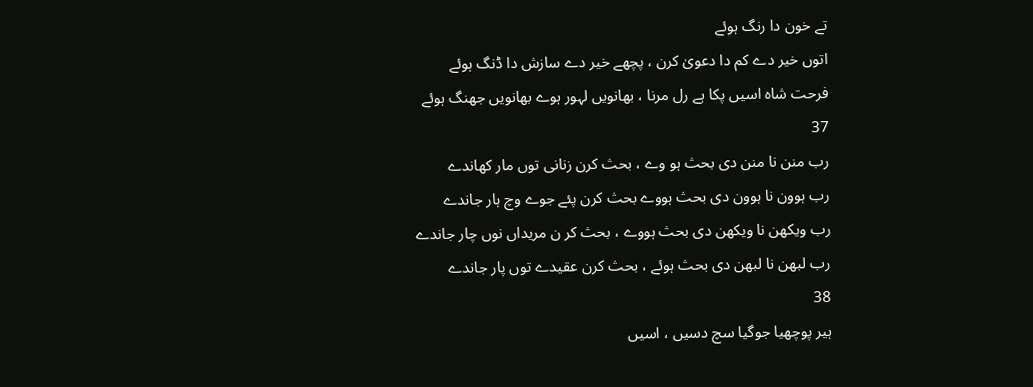تے خون دا رنگ ہوئے
اتوں خیر دے کم دا دعویٰ کرن ، پچھے خیر دے سازش دا ڈنگ ہوئے
فرحت شاہ اسیں پکا ہے رل مرنا ، بھانویں لہور ہوے بھانویں جھنگ ہوئے
37
رب منن نا منن دی بحث ہو وے ، بحث کرن زنانی توں مار کھاندے
رب ہوون نا ہوون دی بحث ہووے بحث کرن پئے جوے وچ ہار جاندے
رب ویکھن نا ویکھن دی بحث ہووے ، بحث کر ن مریداں نوں چار جاندے
رب لبھن نا لبھن دی بحث ہوئے ، بحث کرن عقیدے توں پار جاندے
38
ہیر پوچھیا جوگیا سچ دسیں ، اسیں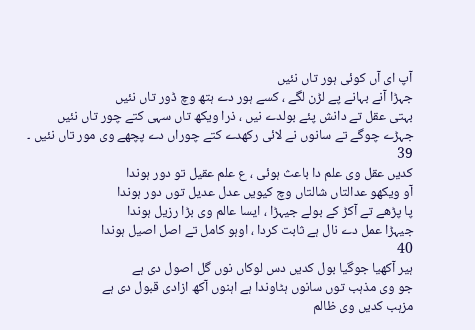آپ ای آں کوئی ہور تاں نئیں
جہڑا آنے بہانے پے لڑن لگے ، کسے ہور دے ہتھ وچ ڈور تاں نئیں
بہتی عقل تے دانش پئے بولدے نیں ، ذرا ویکھ تاں سہی کتے چور تاں نئیں
جہڑے چوگے تے سانوں نے لائی رکھدے کتے چوراں دے پچھے وی مور تاں نئیں ۔
39
کدیں عقل وی علم دا باعث ہوئی ، ع علم عقیل تو دور ہوندا
آو ویکھو عدالتاں شالتاں وچ کیویں عدل عدیل توں دور ہوندا
پا پڑھے تے آکڑ کے بولے جیہڑا ، ایسا عالم وی بڑا رزیل ہوندا
جیہڑا عمل دے نال ہے ثابت کردا ، اوہو کامل تے اصل اصیل ہوندا
40
ہیر آکھیا جوگیا بول کدیں دس لوکاں نوں گل اصول دی ہے
جو وی مذہب توں سانوں ہٹاوندا ہے اہنوں آکھ ازادی قبول دی ہے
مزہب کدیں وی ظالم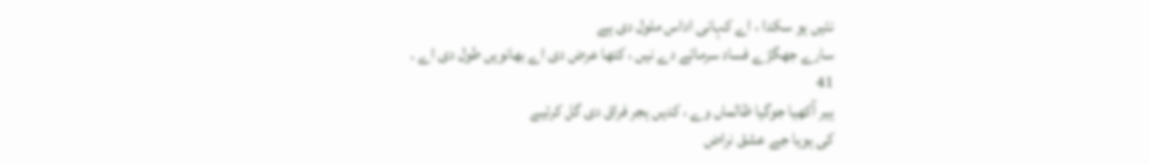نئیں ہو سکدا ، اے کہانی اداس ملول دی ہے
سارے جھگڑے فساد سرمائے دے نیں ، کتھا عرض دی اے بھانویں طول دی اے ۔
41
ہیر آکھیا جوگیا ظالماں وے ، کدیں ہجر فراق دی گل کرئیے
کی ہویا جے عشق نراض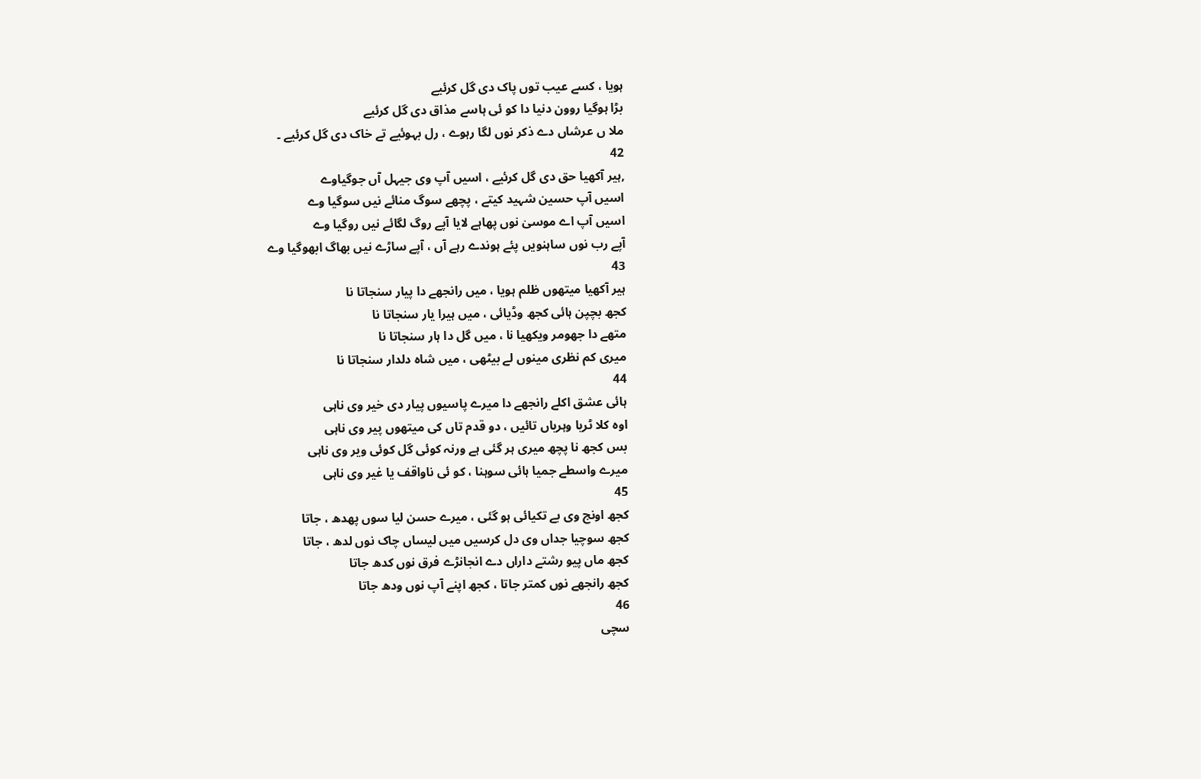ہویا ، کسے عیب توں پاک دی گل کرئیے
بڑا ہوگیا روون دنیا دا کو ئی ہاسے مذاق دی گل کرئیے
ملا ں عرشاں دے ذکر نوں لگا رہوے ، رل بہوئیے تے خاک دی گل کرئیے ۔
42
,ہیر آکھیا حق دی گل کرئیے ، اسیں آپ وی جیہل آں جوگیاوے
اسیں آپ حسین شہید کیتے ، پچھے سوگ منائے نیں سوگیا وے
اسیں آپ اے موسیٰ نوں پھاہے لایا آپے روگ لگائے نیں روگیا وے
آپے رب نوں ساہنویں پئے ہوندے رہے آں ، آپے ساڑے نیں بھاگ ابھوگیا وے
43
ہیر آکھیا میتھوں ظلم ہویا ، میں رانجھے دا پیار سنجاتا نا
کجھ بچپن ہائی کجھ وڈیائی ، میں ہیرا یار سنجاتا نا
متھے دا جھومر ویکھیا نا ، میں گل دا ہار سنجاتا نا
میری کم نظری مینوں لے بیٹھی ، میں شاہ دلدار سنجاتا نا
44
ہائی عشق اکلے رانجھے دا میرے پاسیوں پیار دی خیر وی ناہی
اوہ کلا ٹریا وہریاں تائیں ، دو قدم تاں کی میتھوں پیر وی ناہی
بس کجھ نا پچھ میری ہر گئی ہے ورنہ کوئی گل کوئی ویر وی ناہی
میرے واسطے جمیا ہائی سوہنا ، کو ئی ناواقف یا غیر وی ناہی
45
کجھ اونج وی بے تکیائی ہو گئی ، میرے حسن لیا سوں پھدھ ، جاتا
کجھ سوچیا جداں وی دل کرسیں میں لیساں چاک نوں لدھ ، جاتا
کجھ ماں پیو رشتے داراں دے انجانڑے فرق نوں کدھ جاتا
کجھ رانجھے نوں کمتر جاتا ، کجھ اپنے آپ نوں ودھ جاتا
46
سچی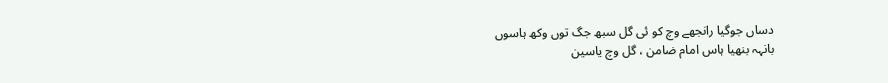دساں جوگیا رانجھے وچ کو ئی گل سبھ جگ توں وکھ ہاسوں
بانہہ بنھیا ہاس امام ضامن ، گل وچ یاسین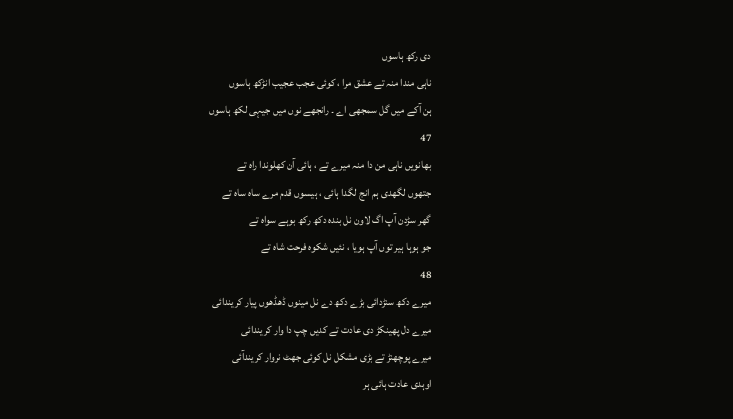دی رکھ ہاسوں
ناہی مندا منہ تے عشق مرا ، کوئی عجب عجیب انڑکھ ہاسوں
ہن آکے میں گل سمجھی اے ۔ رانجھے نوں میں جیہی لکھ ہاسوں
47
بھانویں ناہی من دا منہ میرے تے ، ہائی آن کھلوندا راہ تے
جتھوں لگھدی ہم انج لگدا ہائی ، ہیسوں قدم مرے ساہ ساہ تے
گھر سڑدن آپ اگ لاون نل بندہ دکھ رکھ بوہے سواہ تے
جو ہوہا ہیر توں آپ ہویا ، نئیں شکوہ فرحت شاہ تے
48
میرے دکھ سنڑدائی بڑے دکھ دے نل مینوں ڈھڈھوں پیار کریندائی
میرے دل پھینکڑ دی عادت تے کدیں چپ دا وار کریندائی
میرے پوچھنڑ تے بڑی مشکل نل کوئی جھٹ نروار کریندآئی
اوہدی عادت ہائی ہر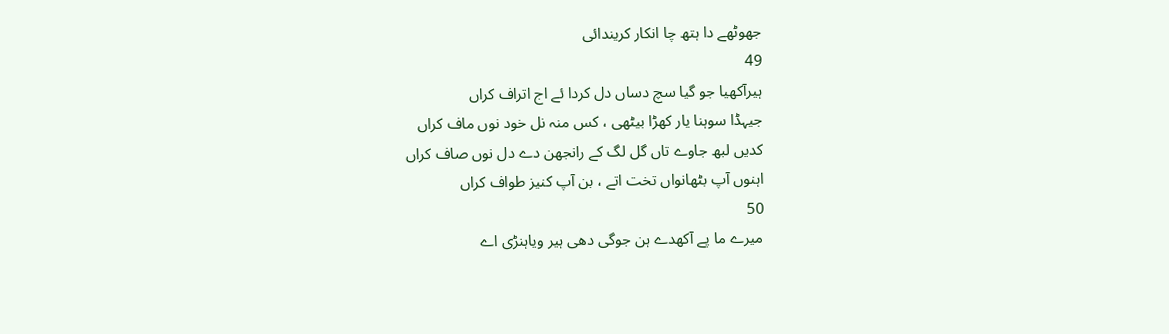جھوٹھے دا ہتھ چا انکار کریندائی
49
ہیرآکھیا جو گیا سچ دساں دل کردا ئے اج اتراف کراں
جیہڈا سوہنا یار کھڑا بیٹھی ، کس منہ نل خود نوں ماف کراں
کدیں لبھ جاوے تاں گل لگ کے رانجھن دے دل نوں صاف کراں
اہنوں آپ بٹھانواں تخت اتے ، بن آپ کنیز طواف کراں
50
میرے ما پے آکھدے ہن جوگی دھی ہیر ویاہنڑی اے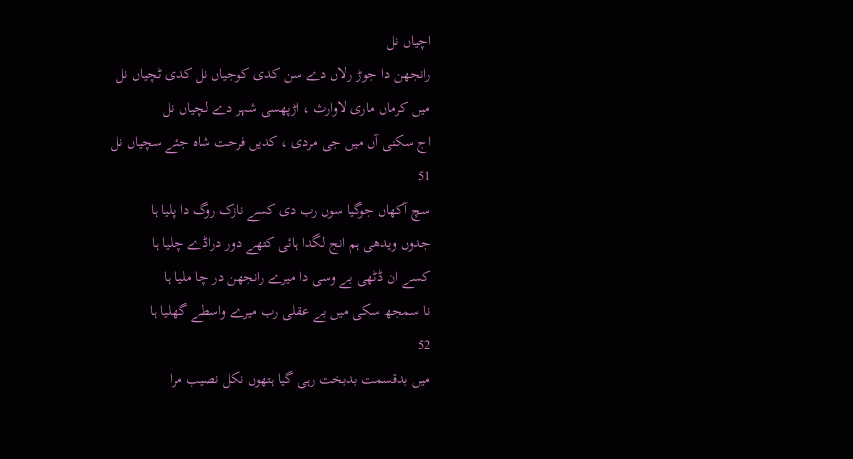اچیاں نل
رانجھن دا جوڑ رلاں دے سن کدی کوجیاں نل کدی ٹچیاں نل
میں کرماں ماری لاوارث ، اڑپھسی شہر دے لچیاں نل
اج سکنی آں میں جی مردی ، کدیں فرحت شاہ جئے سچیاں نل
51
سچ آکھاں جوگیا سوں رب دی کسے نازک روگ دا پلیا ہا
جدوں ویدھی ہم انج لگدا ہائی کتھے دور دراڈے چلیا ہا
کسے ان ڈٹھی بے وسی دا میرے رانجھن در چا ملیا ہا
نا سمجھ سکی میں بے عقلی رب میرے واسطے گھلیا ہا
52
میں بدقسمت بدبخت رہی گیا ہتھوں نکل نصیب مرا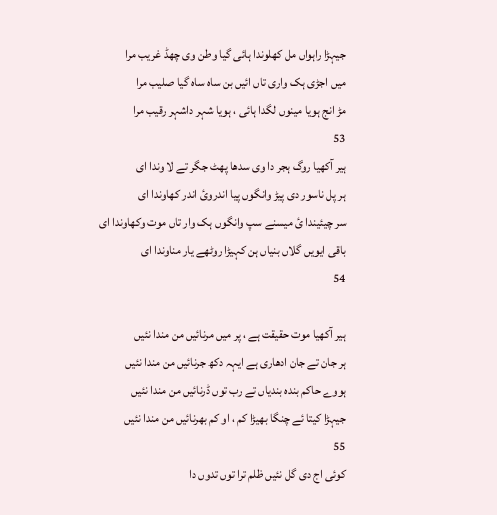جیہڑا راہواں مل کھلوندا ہائی گیا وطن وی چھڈ غریب مرا
میں اجڑی ہک واری تاں ائیں بن ساہ ساہ گیا صلیب مرا
مڑ انج ہویا مینوں لگدا ہائی ، ہویا شہر داشہر رقیب مرا
53
ہیر آکھیا روگ ہجر دا وی سدھا پھٹ جگر تے لا وندا ای
ہر پل ناسور دی پیڑ وانگوں پیا اندروئ اندر کھاوندا ای
سر چیئیندا ئ میسنے سپ وانگوں ہک وار تاں موت وکھاوندا ای
باقی ایویں گلاں بنیاں ہن کہیڑا روٹھے یار مناوندا ای
54

ہیر آکھیا موت حقیقت ہے ، پر میں مرنائیں من مندا نئیں
ہر جان تے جان ادھاری ہے ایہہ دکھ جرنائیں من مندا نئیں
ہووے حاکم بندہ بندیاں تے رب توں ڈرنائیں من مندا نئیں
جیہڑا کیتا ئے چنگا بھیڑا کم ، او کم بھرنائیں من مندا نئیں
55
کوئی اج دی گل نئیں ظلم ترا توں تدوں دا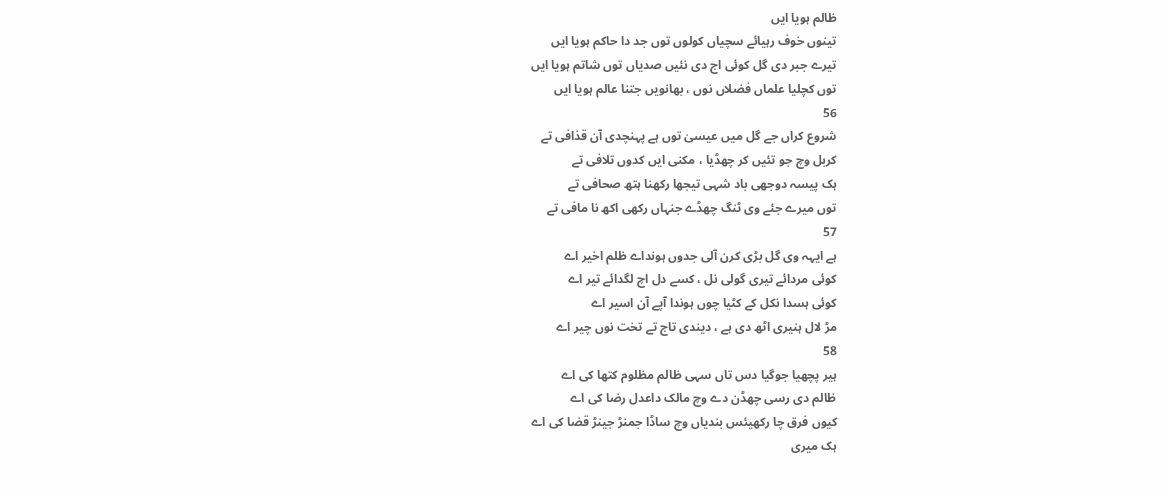ظالم ہویا ایں
تینوں خوف رہیائے سچیاں کولوں توں جد دا حاکم ہویا ایں
تیرے جبر دی گل کوئی اج دی نئیں صدیاں توں شاتم ہویا ایں
توں کچلیا علماں فضلاں نوں ، بھانویں جتنا عالم ہویا ایں
56
شروع کراں جے گل میں عیسیٰ توں ہے پہنچدی آن قذافی تے
کربل وچ جو تئیں کر چھڈیا ، مکنی ایں کدوں تلافی تے
ہک پیسہ دوجھی باد شہی تیجھا رکھنا ہتھ صحافی تے
توں میرے جئے وی ٹنگ چھڈے جنہاں رکھی اکھ نا مافی تے
57
ہے ایہہ وی گل بڑی کرن آلی جدوں ہونداے ظلم اخیر اے
کوئی مردائے تیری گولی نل ، کسے دل اچ لگدائے تیر اے
کوئی ہسدا نکل کے کٹیا چوں ہوندا آپے آن اسیر اے
مڑ لال ہنیری اٹھ دی ہے ، دیندی تاج تے تخت نوں چیر اے
58
ہیر پچھیا جوگیا دس تاں سہی ظالم مظلوم کتھا کی اے
ظالم دی رسی چھڈن دے وچ مالک داعدل رضا کی اے
کیوں فرق چا رکھیئس بندیاں وچ ساڈا جمنڑ جینڑ قضا کی اے
ہک میری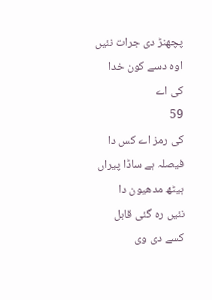پچھنڑ دی جرات نئیں اوہ دسے کون خدا کی اے
59
کی رمز اے کس دا فیصلہ ہے ساڈا پیراں ہیٹھ مدھیون دا
نئیں رہ گئی قابل کسے دی وی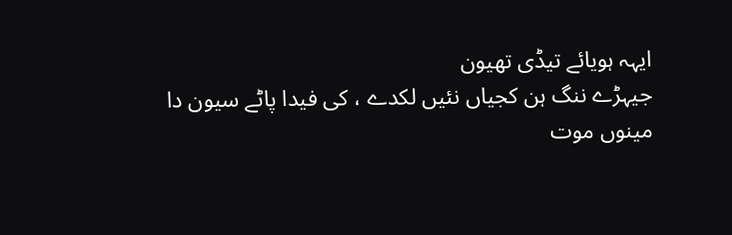ایہہ ہویائے تیڈی تھیون
جیہڑے ننگ ہن کجیاں نئیں لکدے ، کی فیدا پاٹے سیون دا
مینوں موت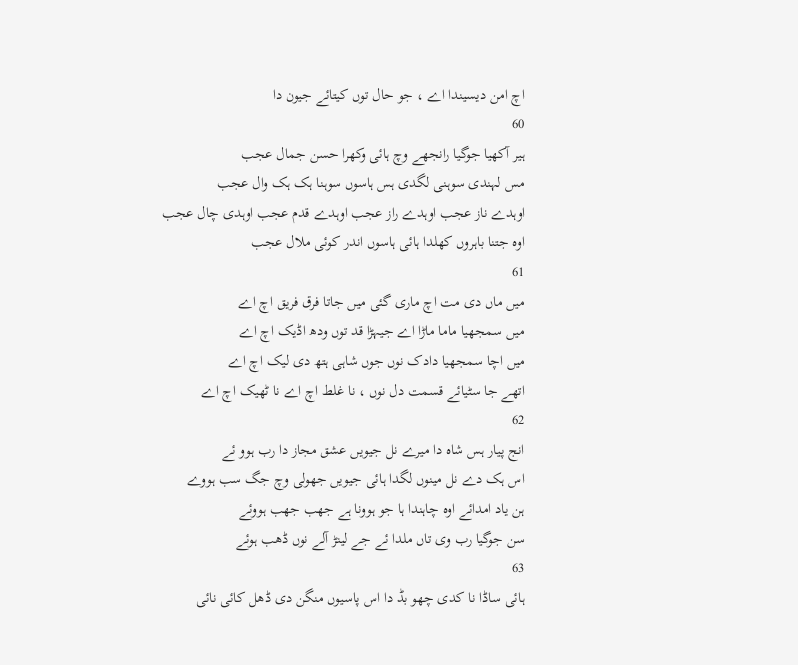اچ امن دیسیندا اے ، جو حال توں کیتائے جیون دا
60
ہیر آکھیا جوگیا رانجھے وچ ہائی وکھرا حسن جمال عجب
مس لہندی سوہنی لگدی ہس ہاسوں سوہنا ہک ہک وال عجب
اوہدے ناز عجب اوہدے راز عجب اوہدے قدم عجب اوہدی چال عجب
اوہ جتنا باہروں کھلدا ہائی ہاسوں اندر کوئی ملال عجب
61
میں ماں دی مت اچ ماری گئی میں جاتا فرق فریق اچ اے
میں سمجھیا ماما ماڑا اے جیہڑا قد توں ودھ اڈیک اچ اے
میں اچا سمجھیا دادک نوں جوں شاہی ہتھ دی لیک اچ اے
اتھے جا سٹیائے قسمت دل نوں ، نا غلط اچ اے نا ٹھیک اچ اے
62
انج پیار ہس شاہ دا میرے نل جیویں عشق مجاز دا رب ہوو ئے
اس ہک دے نل مینوں لگدا ہائی جیویں جھولی وچ جگ سب ہووے
ہن یاد امدائے اوہ چاہندا ہا جو ہوونا ہے جھب جھب ہووئے
سن جوگیا رب وی تاں ملدا ئے جے لینڑ آلے نوں ڈھب ہوئے
63
ہائی ساڈا نا کدی چھو بڈ دا اس پاسیوں منگن دی ڈھل کائی نائی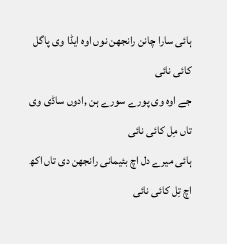ہائی سارا چانن رانجھن نوں اوہ ایڈا وی پاگل کائی نائی
جے اوہ وی پورے سورے ہن ,ادوں ساڈی وی تاں مِل کائی نائی
ہائی میرے دل اچ بئیمانی رانجھن دی تاں اکھ اچ تِل کائی نائی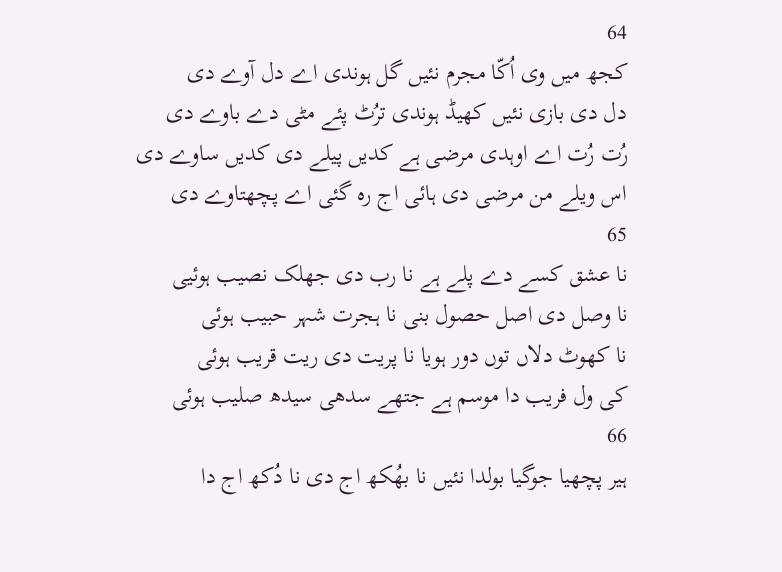64
کجھ میں وی اُکّا مجرم نئیں گل ہوندی اے دل آوے دی
دل دی بازی نئیں کھیڈ ہوندی ترُٹ پئے مٹی دے باوے دی
رُت رُت اے اوہدی مرضی ہے کدیں پیلے دی کدیں ساوے دی
اس ویلے من مرضی دی ہائی اج رہ گئی اے پچھتاوے دی
65
نا عشق کسے دے پلے ہے نا رب دی جھلک نصیب ہوئیی
نا وصل دی اصل حصول بنی نا ہجرت شہر حبیب ہوئی
نا کھوٹ دلاں توں دور ہویا نا پریت دی ریت قریب ہوئی
کی ول فریب دا موسم ہے جتھے سدھی سیدھ صلیب ہوئی
66
ہیر پچھیا جوگیا بولدا نئیں نا بھُکھ اج دی نا دُکھ اج دا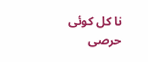نا کل کوئی حرصی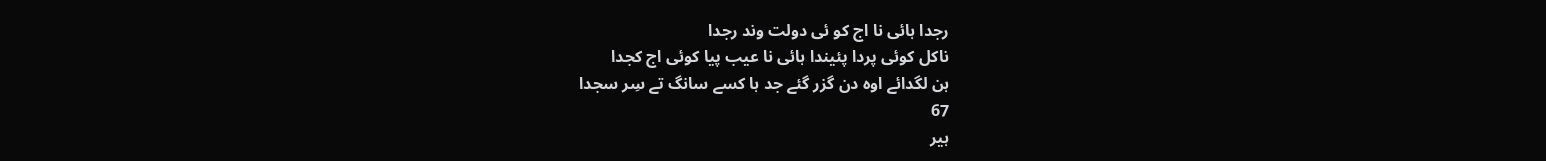رجدا ہائی نا اج کو ئی دولت وند رجدا
ناکل کوئی پردا پئیندا ہائی نا عیب پیا کوئی اج کجدا
ہن لگدائے اوہ دن گزر گئے جد ہا کسے سانگ تے سِر سجدا
67
ہیر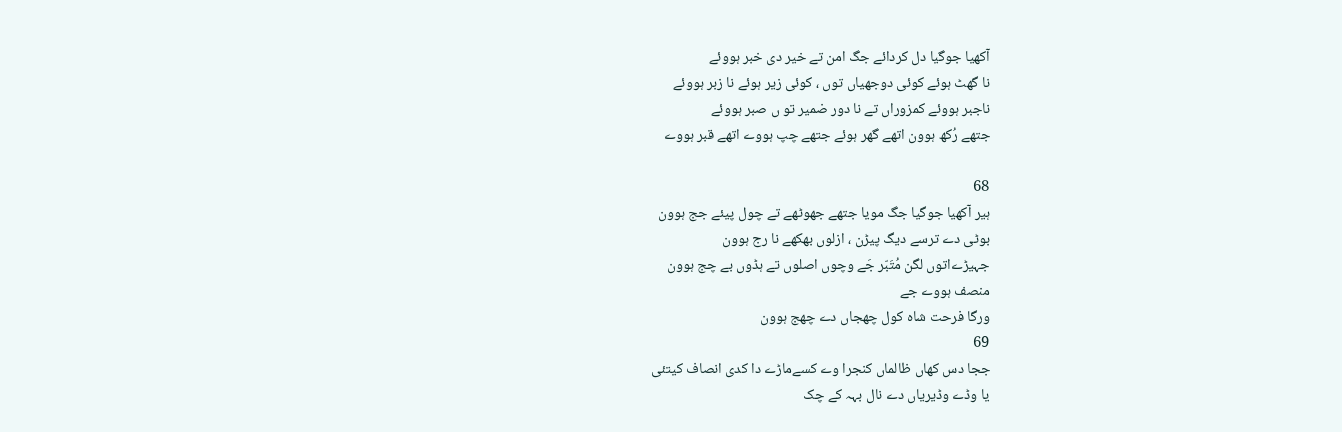آکھیا جوگیا دل کردائے جگ امن تے خیر دی خبر ہووئے
نا گھٹ ہوئے کوئی دوجھیاں توں ، کوئی زیر ہوئے نا زبر ہووئے
ناجبر ہووئے کمزوراں تے نا دور ضمیر تو ں صبر ہووئے
جتھے رُکھ ہوون اتھے گھر ہوئے جتھے چپ ہووے اتھے قبر ہووے

68
ہیر آکھیا جوگیا جگ مویا جتھے جھوٹھے تے چول پیئے جج ہوون
بوٹی دے ترسے دیگ پیڑن ، ازلوں بھکھے نا رج ہوون
جہیڑےاتوں لگن مُتَبّر جَے وچوں اصلوں تے ہڈوں بے چج ہوون
منصف ہووے جے
ورگا فرحت شاہ کول چھجاں دے چھج ہوون
69
ججا دس کھاں ظالماں کنجرا وے کسےماڑے دا کدی انصاف کیتئی
یا وڈے وڈیریاں دے نال بہہ کے چک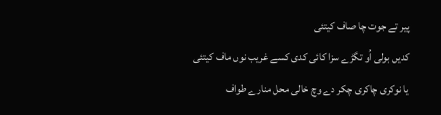پیر تے جوت چا صاف کیتئی
کدیں بولی اُو تگڑے سزا کائی کدی کسے غریب نوں ماف کیتئی
یا نوکری چاکری چکر دے وچ خالی محل منارے طواف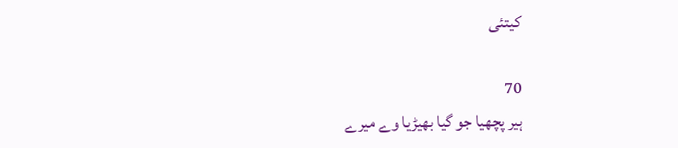کیتئی

70
ہیر پچھیا جو گیا بھیڑیا وے میرے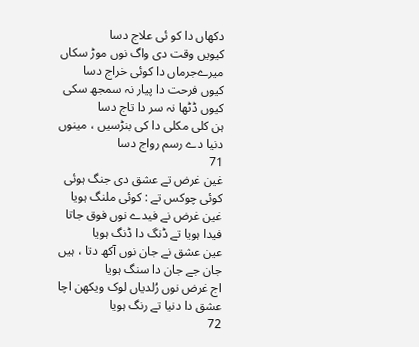دکھاں دا کو ئی علاج دسا
کیویں وقت دی واگ نوں موڑ سکاں میرےجرماں دا کوئی خراج دسا
کیوں فرحت دا پیار نہ سمجھ سکی کیوں ڈٹھا نہ سر دا تاج دسا
ہن کلی مکلی دا کی بنڑسیں ، مینوں دنیا دے رسم رواج دسا
71
غین غرض تے عشق دی جنگ ہوئی کوئی چوکس تے : کوئی ملنگ ہویا
غین غرض نے فیدے نوں فوق جاتا فیدا ہویا تے ڈنگ دا ڈنگ ہویا
عین عشق نے جان نوں آکھ دتا ، ہیں جان جے جان دا سنگ ہویا
اج غرض نوں رُلدیاں لوک ویکھن اچا عشق دا دنیا تے رنگ ہویا
72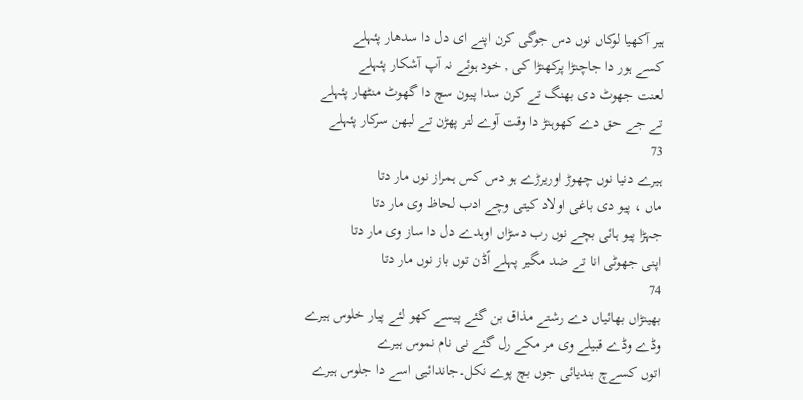ہیر آکھیا لوکاں نوں دس جوگی کرن اپنے ای دل دا سدھار پئہلے
کسے ہور دا جاچنڑا پرکھنڑا کی , خود ہوئے نہ آپ آشکار پئہلے
لعنت جھوٹ دی بھنگ تے کرن سدا پیون سچ دا گھوٹ منٹھار پئہلے
تے جے حق دے کھوہنڑ دا وقت آوے لتر پھڑن تے لبھن سرکار پئہلے
73
ہیرے دنیا نوں چھوڑ اوریرڑے ہو دس کس ہمراز نوں مار دتا
ماں ، پیو دی باغی اولاد کیتی وچے ادب لحاظ وی مار دتا
جہڑا پیو ہائی بچے نوں رب دسڑاں اوہدے دل دا ساز وی مار دتا
اپنی جھوٹی انا تے ضد مگیر پہلے اًڈن توں باز نوں مار دتا
74
بھینڑاں بھائیاں دے رشتے مذاق بن گئے پیسے کھو لئے پیار خلوس ہیرے
وڈے وڈے قبیلے وی مر مکے رل گئے نی نام نموس ہیرے
اتوں کسےچ بندیائی جوں بچ پوے نکل۔جاندائیی اسے دا جلوس ہیرے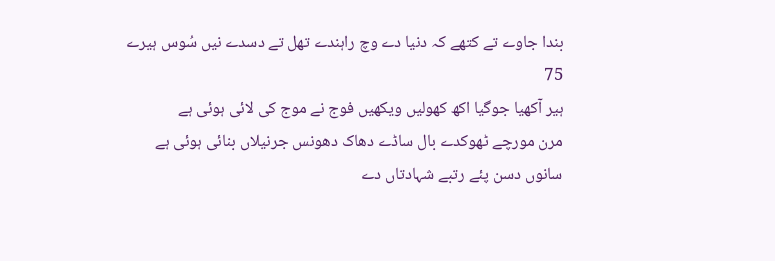بندا جاوے تے کتھے کہ دنیا دے وچ راہندے تھل تے دسدے نیں سُوس ہیرے
75
ہیر آکھیا جوگیا اکھ کھولیں ویکھیں فوج نے موج کی لائی ہوئی ہے
مرن مورچے ٹھوکدے بال ساڈے دھاک دھونس جرنیلاں بنائی ہوئی ہے
سانوں دسن پئے رتبے شہادتاں دے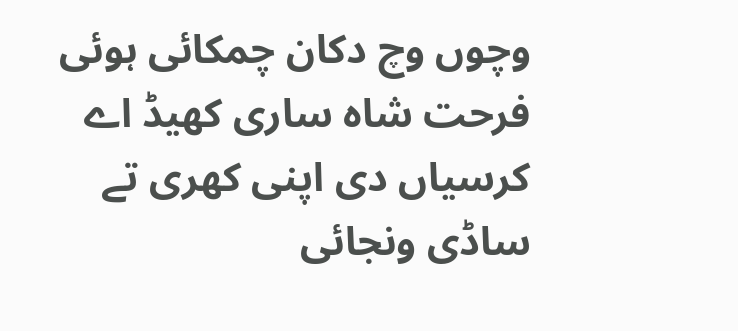وچوں وچ دکان چمکائی ہوئی
فرحت شاہ ساری کھیڈ اے کرسیاں دی اپنی کھری تے ساڈی ونجائی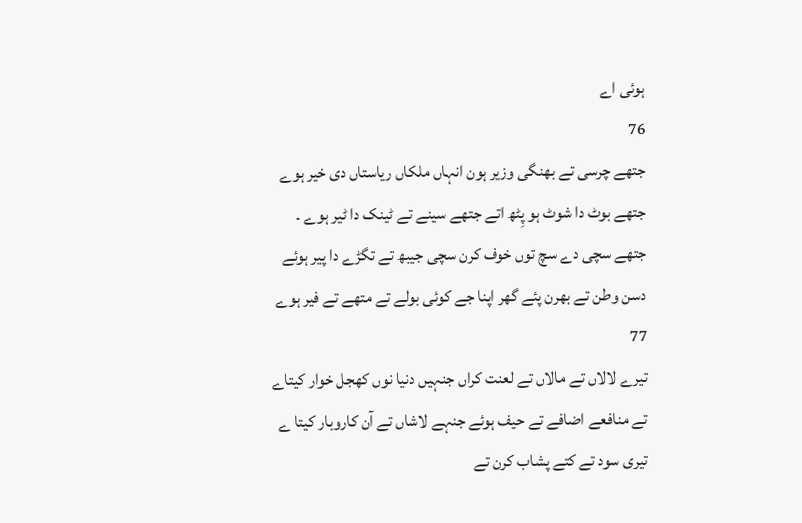ہوئی اے
76
جتھے چرسی تے بھنگی وزیر ہون انہاں ملکاں ریاستاں دی خیر ہوے
جتھے بوٹ دا شوٹ ہو پِٹھ اتے جتھے سینے تے ٹینک دا ٹیر ہوے ۔
جتھے سچی دے سچ توں خوف کرن سچی جیبھ تے تگڑے دا پیر ہوئے
دسن وطن تے بھرن پئے گھر اپنا جے کوئی بولے تے متھے تے فیر ہوے
77
تیرے لالاں تے مالاں تے لعنت کراں جنہیں دنیا نوں کھجل خوار کیتاے
تے منافعے اضافے تے حیف ہوئے جنہے لاشاں تے آن کاروبار کیتا ے
تیری سود تے کتے پشاب کرن تے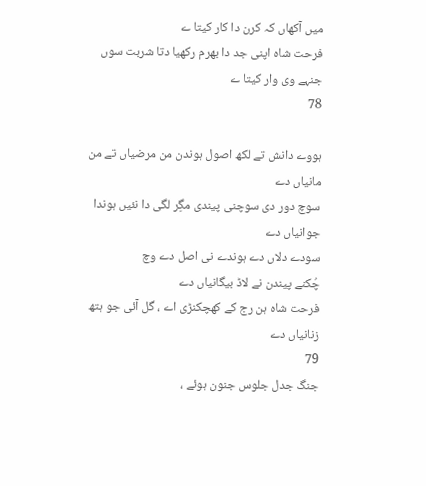میں آکھاں کہ کرن دا کار کیتا ے
فرحت شاہ اپنی جد دا بھرم رکھیا دتا شربت سوں جنہے وی وار کیتا ے
78

ہووے دانش تے لکھ اصول ہوندن من مرضیاں تے من مانیاں دے
سوچ دور دی سوچنی پیندی مگِر لگی دا نئیں ہوندا جوانیاں دے
سودے دلاں دے ہوندے نی اصل دے وچ
چُکنے پیندن نے لاڈ بیگانیاں دے
فرحت شاہ ہن رج کے کھچکنڑی اے ، گل آئی جو ہتھ زنانیاں دے
79
جنگ جدل جلوس جنون ہوئے ،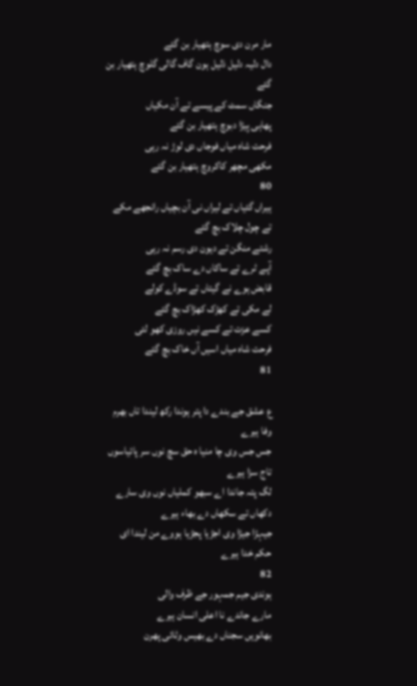مار مرن دی سوچ ہتھیار بن گئے
دال دلیہ دلیل ذلیل ہون گاف گالی گلوچ ہتھیار بن گئے
جنگاں سمٹ کے پیسے تے آن مکیاں
پھاہی بٍیڑا دبوچ ہتھیار بن گئے
فرحت شاہ میاں فوجاں دی لوڑ نہ رہی
مکھی مچھر کاکروچ ہتھیار بن گئے
80
ہیراں گئیاں تے لیراں نی آن بچیاں رانجھے مکے تے چول چلاک بچ گئے
رشتے منگن تے دیون دی رسم نہ رہی
آپے ٹرے تے ساکاں دے ساک بچ گئے
قابض ہوے نے گیتاں تے سوڈے کولے
لے مکی تے کھڑک کھڑاک بچ گئے
کسے عزت تے کسے نیں روزی کھو لئی
فرحت شاہ میاں اسیں آں خاک بچ گئے
81

ع عشق جے بندے دا پتر ہوندا رکھ لیندا تاں بھرم وفا ہیرے
جس جس وی چا منیا ہ حق سچ نوں سر پائیاسوں تاج سزا ہیرے
لگ پتہ جاندا اے سبھو کملیاں نوں وی سارے دکھاں تے سکھاں دے بھاء ہیرے
جیہڑا جیڑا وی اجڑیا پجڑیا ہووے من لیندا ای حکم خدا ہیرے
82
ہوندی جیم جمہور جے ظرف والی
مارے جاندے نا اعلی انسان ہیرے
بھانویں سجناں دے بھیس وٹائی پھرن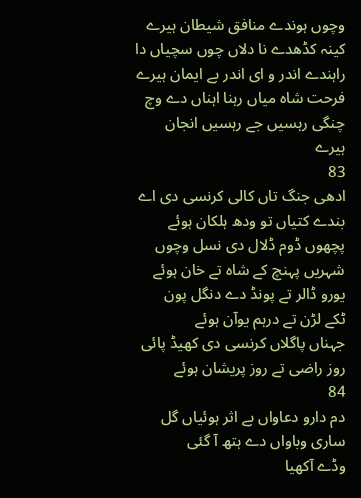وچوں ہوندے منافق شیطان ہیرے
کینہ کڈھدے نا دلاں چوں سچیاں دا
راہندے اندر و ای اندر بے ایمان ہیرے
فرحت شاہ میاں رہنا اہناں دے وچ
چنگی رہسیں جے رہسیں انجان ہیرے
83
ادھی جنگ تاں کالی کرنسی دی اے
بندے کتیاں تو ودھ ہلکان ہوئے
پچھوں ڈوم ڈلال دی نسل وچوں
شہریں پہنچ کے شاہ تے خان ہوئے
یورو ڈالر تے پونڈ دے دنگل پون
ٹکے لڑن تے درہم یوآن ہوئے
جہناں پاگلاں کرنسی دی کھیڈ پائی
روز راضی تے روز پریشان ہوئے
84
دم دارو دعاواں بے اثر ہوئیاں گل ساری وباواں دے ہتھ آ گئی
وڈے آکھیا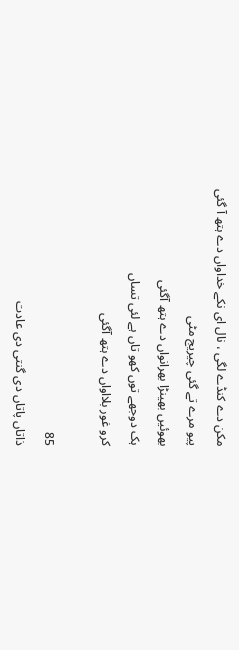مکن دے کنڈے لگی ، نال ای نکے خداواں دے ہتھ آ گئی
پیو مرے تے گئی چیریج مٹی
بھوئیں بھینڑا بھرانواں دے ہتھ آگئی
ہک دوجھے توں کھو تاں ہے لئی تساں
کرو غور بلااواں دے ہتھ آگئی

85
ذاتاں پاتاں دی گنتی دی عادت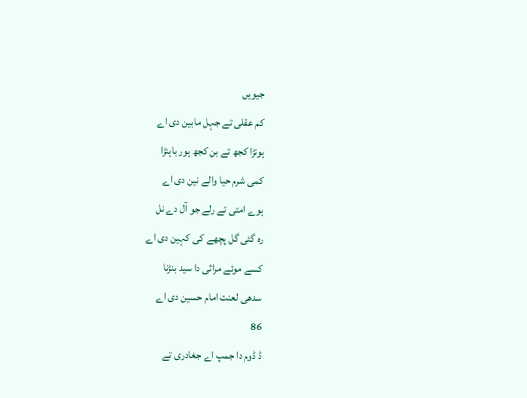جیویں
کم عقلی تے جہل مابین دی اے
ہونڑا کجھ تے بن کجھ ہور باہنڑا
کمی شرم حیا والے نین دی اے
ہوے امتی تے رلے جو آل دے نل
رہ گئی گل پچھے کی کہین دی اے
کسے موئے مراثی دا سید بنڑنا
سدھی لعنت امام حسین دی اے
86
ڈ ڈوم دا جمپ اے جغادری تے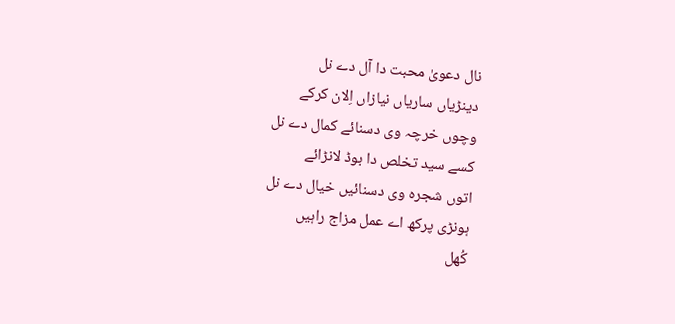نال دعویٰ محبت دا آل دے نل
دینڑیاں ساریاں نیازاں اِلان کرکے
وچوں خرچہ وی دسنائے کمال دے نل
کسے سید تخلص دا بوڈ لانڑائے
اتوں شجرہ وی دسنائیں خیال دے نل
ہونڑی پرکھ اے عمل مزاج راہیں
کُھل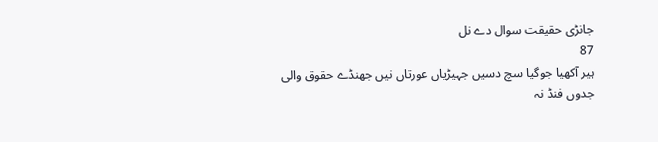جانڑی حقیقت سوال دے نل
87
ہیر آکھیا جوگیا سچ دسیں جہیڑیاں عورتاں نیں جھنڈے حقوق والی
جدوں فنڈ نہ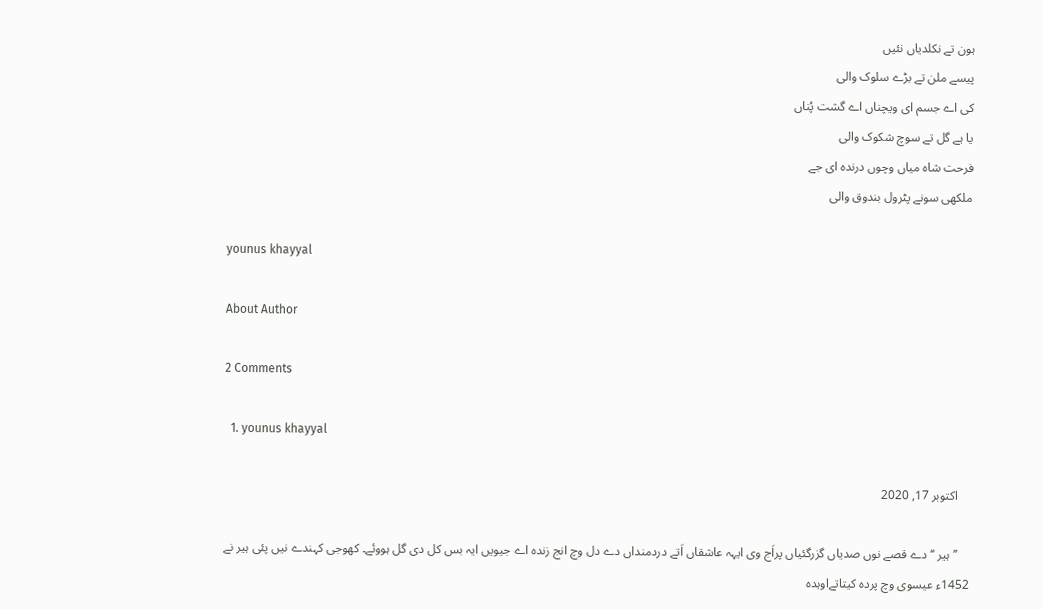ہون تے نکلدیاں نئیں
پیسے ملن تے بڑے سلوک والی
کی اے جسم ای ویچناں اے گشت پُناں
یا ہے گل تے سوچ شکوک والی
فرحت شاہ میاں وچوں درندہ ای جے
ملکھی سونے پٹرول بندوق والی

younus khayyal

About Author

2 Comments

  1. younus khayyal

    اکتوبر 17, 2020

    ’’ ہیر ‘‘ دے قصے نوں صدیاں گزرگئیاں پراَج وی ایہہ عاشقاں اَتے دردمنداں دے دل وچ انج زندہ اے جیویں ایہ بس کل دی گل ہووئے۔ کھوجی کہندے نیں پئی ہیر نے 1452ء عیسوی وچ پردہ کیتاتےاوہدہ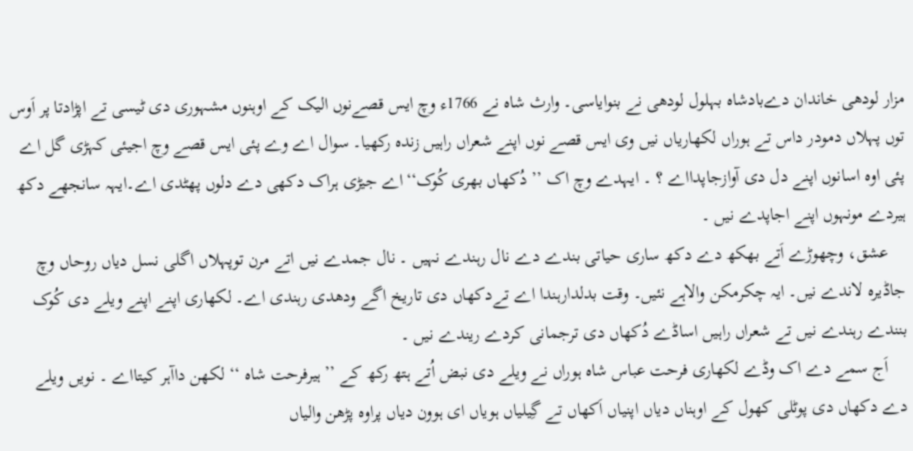مزار لودھی خاندان دےبادشاہ بہلول لودھی نے بنوایاسی۔ وارث شاہ نے 1766ء وچ ایس قصےنوں الیک کے اوہنوں مشہوری دی ٹیسی تے اپڑادتا پر اَوس توں پہلاں دمودر داس تے ہوراں لکھاریاں نیں وی ایس قصے نوں اپنے شعراں راہیں زندہ رکھیا۔ سوال اے وے پئی ایس قصے وچ اجیئی کہڑی گل اے پئی اوہ اسانوں اپنے دل دی آوازجاپدااے ؟ ۔ ایہدے وچ اک ’’ دُکھاں بھری کُوک‘‘اے جیڑی ہراک دکھی دے دلوں پھٹدی اے۔ایہہ سانجھے دکھ ہیردے مونہوں اپنے اجاپدے نیں ۔
    عشق، وچھوڑے اَتے بھکھ دے دکھ ساری حیاتی بندے دے نال رہندے نہیں ۔ نال جمدے نیں اتے مرن توپہلاں اگلی نسل دیاں روحاں وچ جاڈیرہ لاندے نیں۔ ایہ چکرمکن والاہے نئیں۔ وقت بدلدارہندا اے تےدکھاں دی تاریخ اگے ودھدی رہندی اے۔ لکھاری اپنے اپنے ویلے دی کُوک بنندے رہندے نیں تے شعراں راہیں اساڈے دُکھاں دی ترجمانی کردے ریندے نیں ۔
    اَج سمے دے اک وڈے لکھاری فرحت عباس شاہ ہوراں نے ویلے دی نبض اُتے ہتھ رکھ کے ’’ ہیرفرحت شاہ ‘‘ لکھن داآہر کیتااے ۔ نویں ویلے دے دکھاں دی پوٹلی کھول کے اوہناں دیاں اپنیاں اَکھاں تے گِیلیاں ہویاں ای ہوون دیاں پراوہ پڑھن والیاں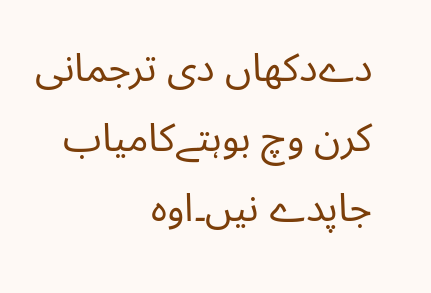دےدکھاں دی ترجمانی کرن وچ بوہتےکامیاب جاپدے نیں۔اوہ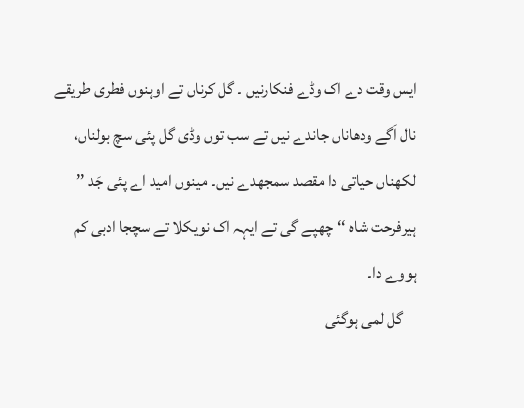ایس وقت دے اک وڈے فنکارنیں ۔ گل کرناں تے اوہنوں فطری طریقے نال اَگے ودھاناں جاندے نیں تے سب توں وڈی گل پئی سچ بولناں، لکھناں حیاتی دا مقصد سمجھدے نیں۔ مینوں امید اے پئی جَد ’’ ہیرفرحت شاہ ‘‘ چھپے گی تے ایہہ اک نویکلا تے سچجا ادبی کم ہووے دا۔
    گل لمی ہوگئی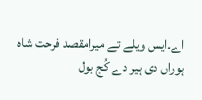اے۔ایس ویلے تے میرامقصد فرحت شاہ ہوراں دی ہیر دے کُج بول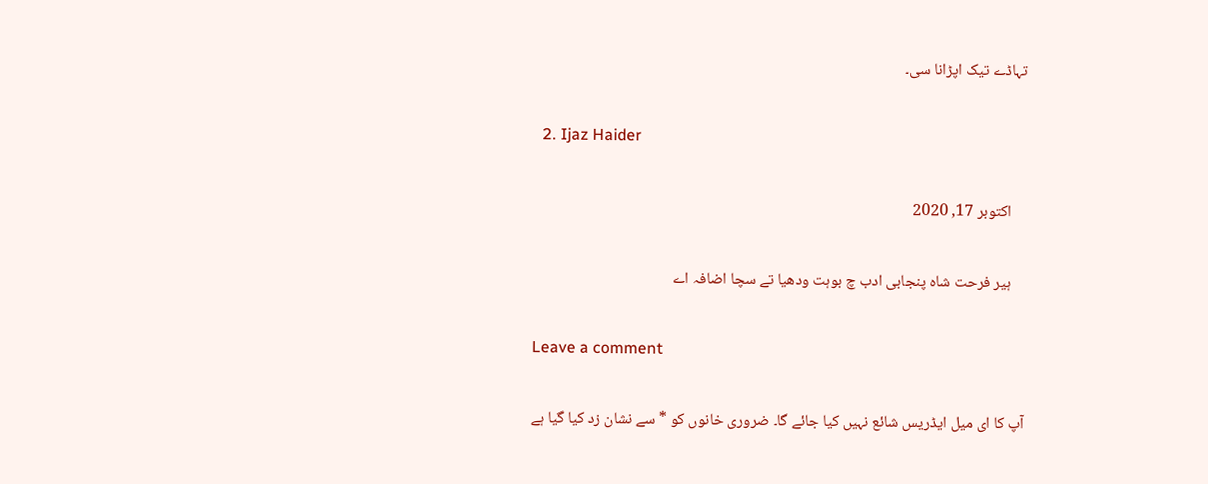تہاڈے تیک اپڑانا سی۔

  2. Ijaz Haider

    اکتوبر 17, 2020

    ہیر فرحت شاہ پنجابی ادب چ بوہت ودھیا تے سچا اضافہ اے

Leave a comment

آپ کا ای میل ایڈریس شائع نہیں کیا جائے گا۔ ضروری خانوں کو * سے نشان زد کیا گیا ہے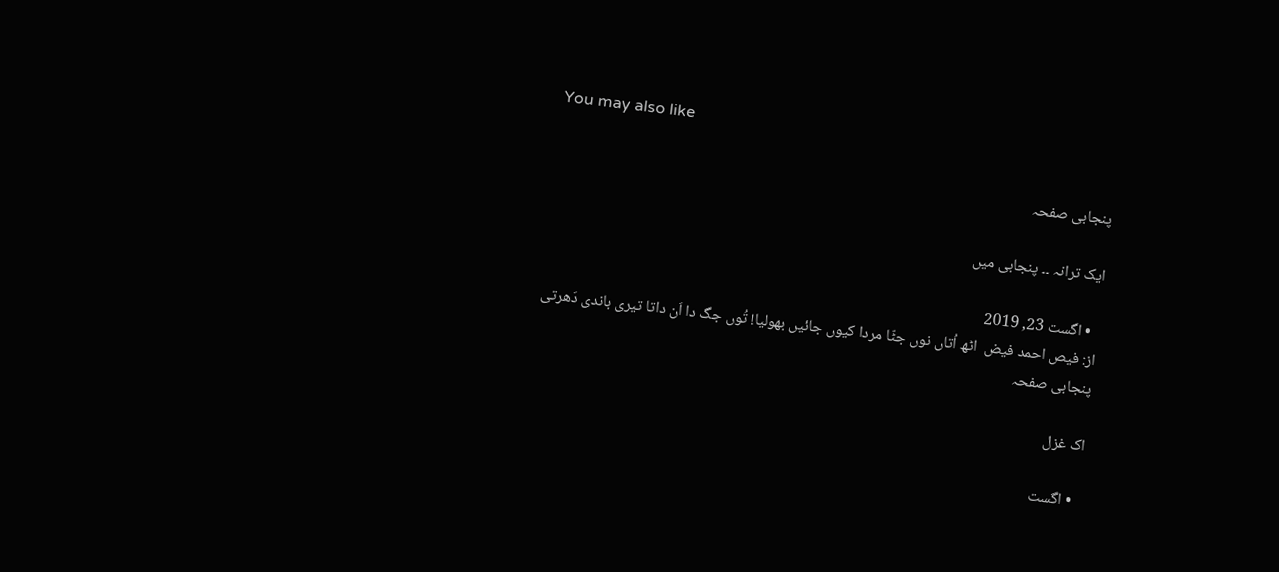You may also like

پنجابی صفحہ

ایک ترانہ ۔۔ پنجابی میں

  • اگست 23, 2019
از: فیص احمد فیض  اٹھ اُتاں نوں جٹّا مردا کیوں جائیں بھولیا! تُوں جگ دا اَن داتا تیری باندی دَھرتی
پنجابی صفحہ

اک غزل

  • اگست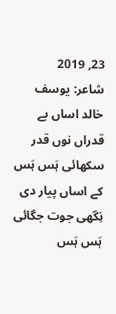23, 2019
شاعر: یوسف خالد اساں بے قدراں نوں قدر سکھائی ہَس ہَس کے اساں پیار دی نِگھی جوت جگائی ہَس ہَس